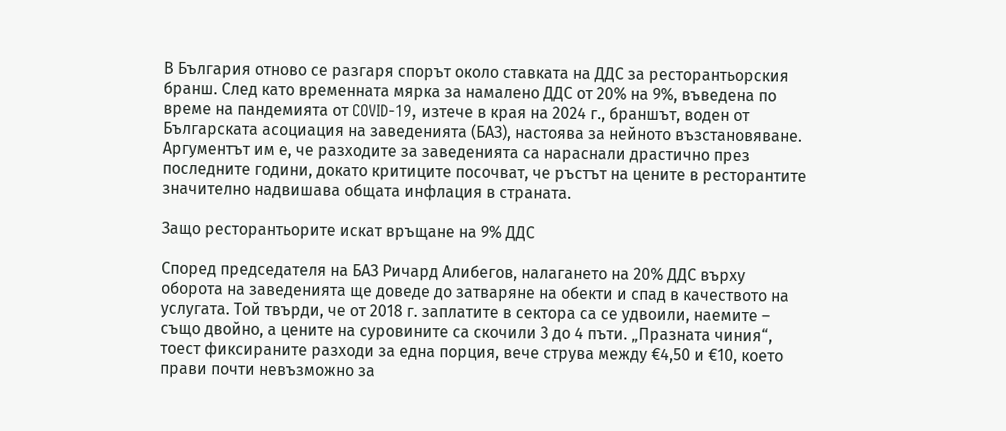В България отново се разгаря спорът около ставката на ДДС за ресторантьорския бранш. След като временната мярка за намалено ДДС от 20% на 9%, въведена по време на пандемията от COVID-19, изтече в края на 2024 г., браншът, воден от Българската асоциация на заведенията (БАЗ), настоява за нейното възстановяване. Аргументът им е, че разходите за заведенията са нараснали драстично през последните години, докато критиците посочват, че ръстът на цените в ресторантите значително надвишава общата инфлация в страната.

Защо ресторантьорите искат връщане на 9% ДДС

Според председателя на БАЗ Ричард Алибегов, налагането на 20% ДДС върху оборота на заведенията ще доведе до затваряне на обекти и спад в качеството на услугата. Той твърди, че от 2018 г. заплатите в сектора са се удвоили, наемите – също двойно, а цените на суровините са скочили 3 до 4 пъти. „Празната чиния“, тоест фиксираните разходи за една порция, вече струва между €4,50 и €10, което прави почти невъзможно за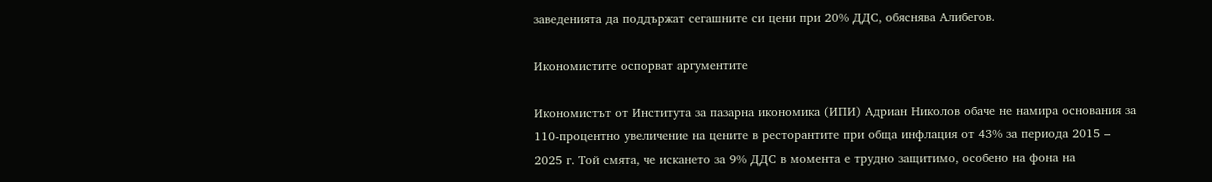заведенията да поддържат сегашните си цени при 20% ДДС, обяснява Алибегов.

Икономистите оспорват аргументите

Икономистът от Института за пазарна икономика (ИПИ) Адриан Николов обаче не намира основания за 110-процентно увеличение на цените в ресторантите при обща инфлация от 43% за периода 2015 – 2025 г. Той смята, че искането за 9% ДДС в момента е трудно защитимо, особено на фона на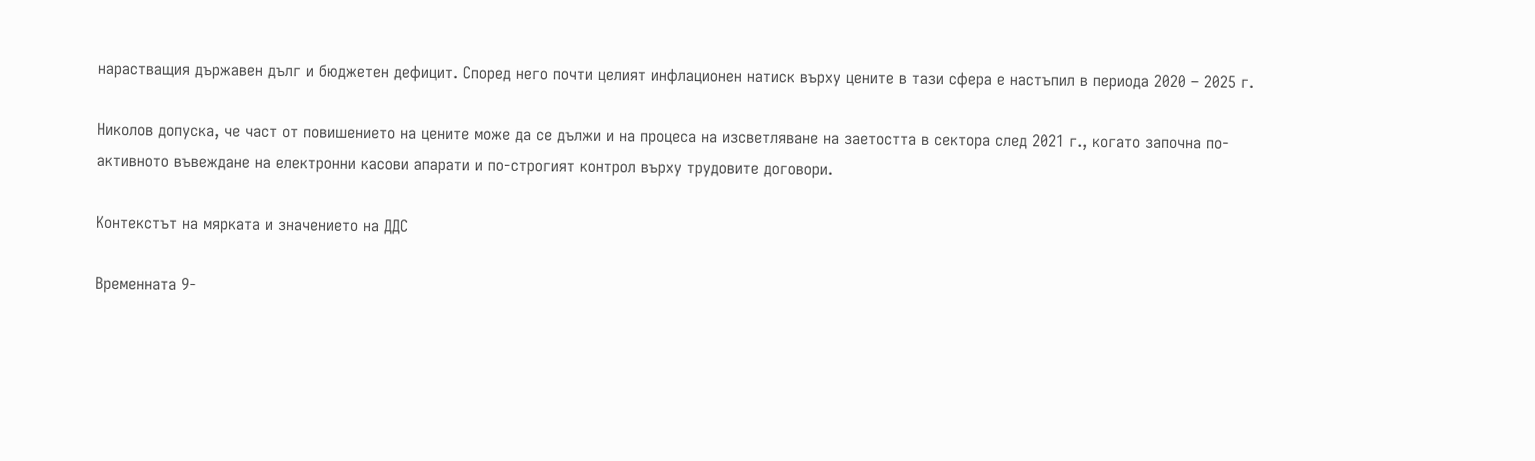нарастващия държавен дълг и бюджетен дефицит. Според него почти целият инфлационен натиск върху цените в тази сфера е настъпил в периода 2020 – 2025 г.

Николов допуска, че част от повишението на цените може да се дължи и на процеса на изсветляване на заетостта в сектора след 2021 г., когато започна по-активното въвеждане на електронни касови апарати и по-строгият контрол върху трудовите договори.

Контекстът на мярката и значението на ДДС

Временната 9-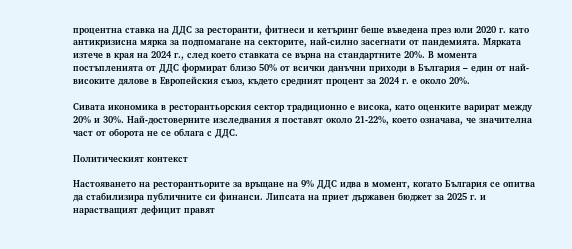процентна ставка на ДДС за ресторанти, фитнеси и кетъринг беше въведена през юли 2020 г. като антикризисна мярка за подпомагане на секторите, най-силно засегнати от пандемията. Мярката изтече в края на 2024 г., след което ставката се върна на стандартните 20%. В момента постъпленията от ДДС формират близо 50% от всички данъчни приходи в България – един от най-високите дялове в Европейския съюз, където средният процент за 2024 г. е около 20%.

Сивата икономика в ресторантьорския сектор традиционно е висока, като оценките варират между 20% и 30%. Най-достоверните изследвания я поставят около 21-22%, което означава, че значителна част от оборота не се облага с ДДС.

Политическият контекст

Настояването на ресторантьорите за връщане на 9% ДДС идва в момент, когато България се опитва да стабилизира публичните си финанси. Липсата на приет държавен бюджет за 2025 г. и нарастващият дефицит правят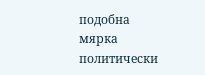подобна мярка политически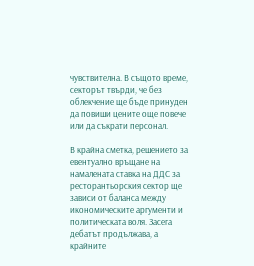чувствителна. В същото време, секторът твърди, че без облекчение ще бъде принуден да повиши цените още повече или да съкрати персонал.

В крайна сметка, решението за евентуално връщане на намалената ставка на ДДС за ресторантьорския сектор ще зависи от баланса между икономическите аргументи и политическата воля. Засега дебатът продължава, а крайните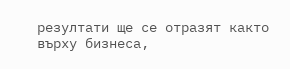резултати ще се отразят както върху бизнеса,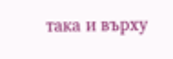така и върху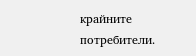крайните потребители.